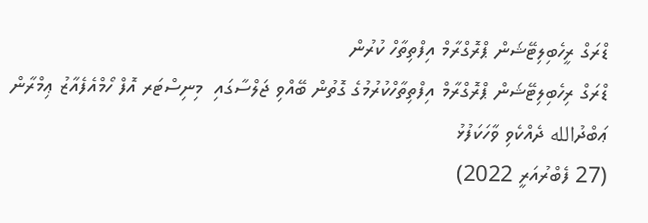ޑްރަގް ރީހެބިލިޓޭޝަން ޕްރޮގްރާމް އިފްތިތާހް ކުރުން
ޑްރަގް ރިހެބިލިޓޭޝަން ޕްރޮގްރާމް އިފްތިތާހްކުރުމުގެ ގޮތުން ބޭއްވި ޖަލްސާގައި  މިނިސްޓަރ އޮފް ހޯމްއެފެއާޒު ޢިމްރާން ޢަބްދުالله ދެއްކެވި ވާހަކަފުޅު
(27 ފެބްރުއަރީ 2022)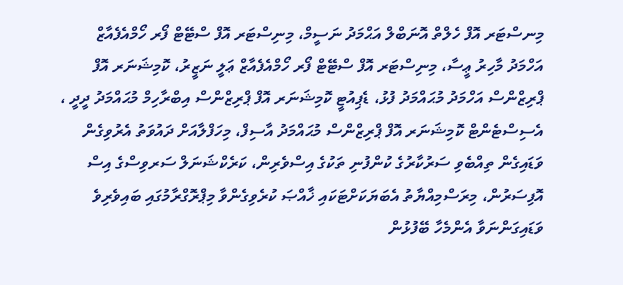މިނސްޓަރ އޮފް ހެލްތް އޮނަބްލް އަޙްމަދު ނަސީމް، މިނިސްޓަރ އޮފް ސްޓޭޓް ފޯރ ހޯމްއެފެއާޒް އަހްމަދު މާހިރު ޢީސާ، މިނިސްޓަރ އޮފް ސްޓޭޓް ފޯރ ހޯމްއެފެއާޒް ޢަލީ ނަޒީރު، ކޮމިޝަނަރ އޮފް ޕްރިޒްންސް އަހްމަދު މުޙައްމަދު ފުޅު، ޑެޕިއުޓީ ކޮމިޝަނަރ އޮފް ޕްރިޒްންސް އިބްރާހިމް މުޙައްމަދު ދީދީ ، އެސިސްޓެންޓް ކޮމިޝަނަރ އޮފް ޕްރިޒްންސް މުޙައްމަދު އާސިފް، މިހަފްލާއަށް ދައުވަތު އެރުވިގެން ވަޑައިގެން ތިއްބެވި ސަރުކާރުގެ ކުންފުނި ތަކުގެ އިސްވެރިން، ކަރެކްޝަނަލް ސަރވިސްގެ އިސް އޮފިސަރުން، މިރަސްމިއްޔާތު އެބަޔަކަށްޓަކައި ޚާއްޞަ ކުރެވިގެންވާ މިޕްރޮގްރާމުގައި ބައިވެރިވެ ވަޑައިގަންނަވާ އެންމެހާ ބޭފުޅުން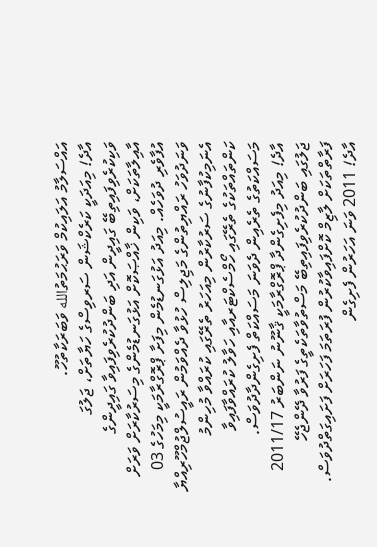އައްސަލާމު އަލައިކުމް ވަރަޙުމަތުالله ވަބަރަކާތުހޫ.
އާދެ! މިއަދަކީ ކަރެކްޝަން ސަރވިސްގެ ހަޔާތަށް، ޖަލުގަ ވަކިކުރެވިފައިތިބޭ ގައިދީން އަދި ބަންދުކުރެވިފައިވާ ގައިދީންގެ އާއިލާތަކަށް، ވަކިން ޚާއްޞަކޮށް އަޅުގަނޑުމެންގެ މިސަރުކާރަށް ވަރަށް އުފާވެރި ދުވަހެއް. މިއަދު އަޅުގަނޑުމެން މިފަށާ ޕްރޮގްރާމަކީ މިމަހުގެ 03 ވަނަދުވަހު ރައްޔިތުންގެ މަޖިލިސް ހުޅުވާ ދެއްވަމުން ރައީސުލްޖުމްހޫރިއްޔާ އެނަމިކުފާނުގެ ސަރުކާރުން މިއަހަރު ތެރޭގައި ކުރައްވާ މުހިންމު ކަންތައްތަކުގެ ތެރޭގައި ހޯމްސެކްޓަރއާއި ހަވާލު ކުރައްވާފައިވާ މަސައްކަތުގެ ތެރެއިން ދެވަނަ މަސައްކަތް ފެށިގެންދާދުވަސް.
އާދެ! މިއަދު މިފެށިގެންދާ ޕްރޮގްރާމަކީ ޤާނޫނު ނަންބަރު 2011/17 ޖަލުގައި ބަންދުކުރެވިފައިތިބޭ މަސްތުވާތަކެތީގެ ފަރުވާ ދޭންޖެހޭ ފަރާތްތަކަށް ލާޒިމް ކޮށްފައިވާކުރުން ފުރަތަމަ ފަހަރަށް ފަށައިގަތްދުވަސް. އާދެ! 2011 ވަނަ އަހަރުން ފެށިގެން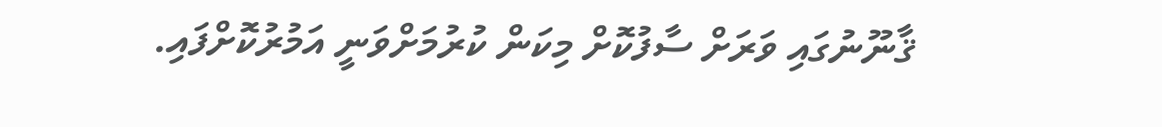ޤާނޫނުގައި ވަރަށް ސާފުކޮށް މިކަން ކުރުމަށްވަނީ އަމުރުކޮށްފައި.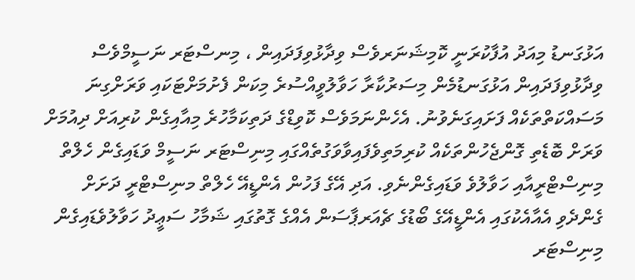އަޅުގަނޑު މިއަދު އުފާކުރަނީ ކޮމިޝަނަރވެސް ވިދާޅުވިފަދައިން ، މިނސްޓަރ ނަސީމްވެސް ވިދާޅުވިފަދައިން އަޅުގަނޑުމެން މިސަރުކާރާ ހަވާލުވީއްސުރެ މިކަން ފެށުމަށްޓަކައި ވަރަށްގިނަ މަސައްކަތްތަކެއް ފަށައިގަނެވުނު. އެހެންނަމަވެސް ކޮވިޑްގެ ދަތިކަމާހުރެ މިއާއިގެން ކުރިއަށް ދިއުމަށް ވަރަށް ބޮޑެތި ގޮންޖެހުންތަކެއް ކުރިމަތިވެފައިވާވަގުތެއްގައި މިނިސްޓަރ ނަސީމް ވަޑައިގެން ހެލްތް މިނިސްޓްރީއާއި ހަވާލުވެ ވަޑައިގެންނެވި. އަދި އޭގެ ފަހުން އެންޑީއޭ ހެލްތް މނިސްޓްރީ ދަށަށް ގެންދެވި އެއާއެކުގައި އެންޑީއޭގެ ބޯޑުގެ ޗެއަރޕާސަން އެއްގެ ގޮތުގައި ޝަމާހު ސަޢީދު ހަވާލުވެޑައިގެން މިނިސްޓަރ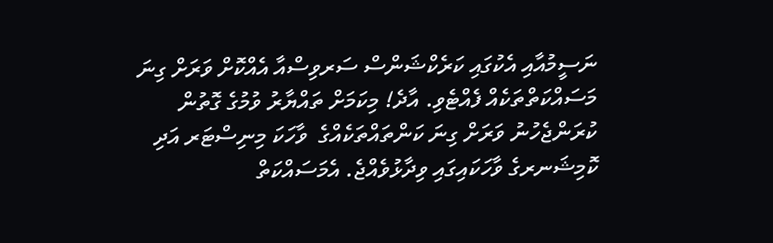ނަސީމުއާއި އެކުގައި ކަރެކްޝަންސް ސަރވިސްއާ އެއްކޮށް ވަރަށް ގިނަ މަސައްކަތްތަކެއް ފެއްޓެވި. އާދެ! މިކަމަށް ތައްޔާރު ވުމުގެ ގޮތުން ކުރަންޖެހުނު ވަރަށް ގިނަ ކަންތައްތަކެއްގެ  ވާހަކަ މިނިސްޓަރ އަދި ކޮމިޝަނރގެ ވާހަކައިގައި ވިދާޅުވެއްޖެ. އެމަސައްކަތް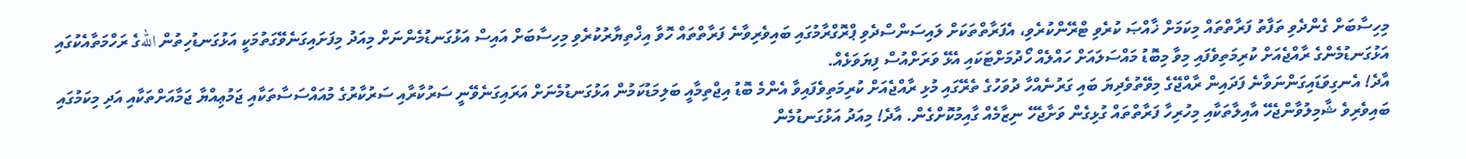މިހިސާބަށް ގެންދެވި ތަފާތު ފަރާތްތައް މިކަމަށް ޚާއްޞަ ކުރެވި ޓްރޭންކުރެވި، އެފަރާތްތަކަށް ލައިސަންސްދެވި ޕްރޮގްރާމުގައި ބައިވެރިވާނެ ފަރާތްތައް ހޮވާ އިޚްތިޔާރުކުރެވި މިހިސާބަށް އައިސް އަޅުގަނޑުމެންނަށް މިއަދު މިފަށައިގަނެވޭގަތުމަކީ އަޅުގަނޑުހިތުން اللهގެ ރަހްމަތާއެކުގައި އަޅުގަނޑުމެންގެ ރާއްޖެއަށް ކުރިމަތިވެފައި މިވާ މިބޮޑު މައްސަލައަށް ހައްލެއް ހޯދުމަށްޓަކައި އެޅޭ ވަރަށްއުސް ފިޔަވަޅެއް.
އާދެ! އެނގިވަޑައިގަންނަވާނެ ފަދައިން ރާއްޖޭގެ މިވޭތުވެދިޔަ ބައި ގަރުނެއްހާ ދުވަހުގެ ތެރޭގައި މުޅި ރާއްޖެއަށް ކުރިމަތިވެފައިވާ އެންމެ ބޮޑު އިޖްތިމާއީ ބަލިމަޑުކަމުން އަޅުގަނޑުމެނަށް އަރައިގަނެވޭނީ ސަރުކާރާއި ސަރުކާރުގެ މުއައްސަސާތަކާއި ޖަމުޢިއްޔާ ޖަމާއަށްތަކާއި އަދި މިކަމުގައި ބައިވެރިވެ ޝާމިލުވާންޖެހޭ އާއިލާތަކާއި މިހުރިހާ ފަރާތްތައް ގުޅިގެން ވަށާޖެހޭ ނިޒާމެއް ގާއިމުކޮށްގެން. އާދެ! މިއަދު އަޅުގަނޑުމެން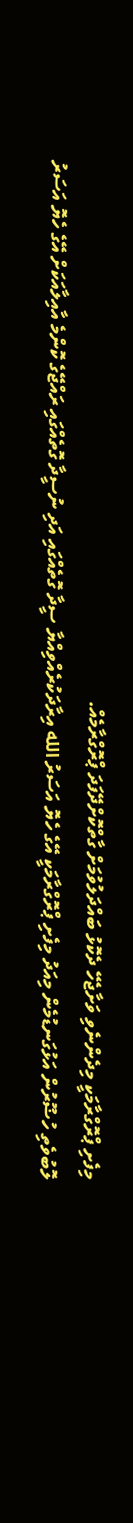މިފެށި ޕްރޮގްރާމަކީ މިދެންނެވި ވަށާޖެހޭ ދެކޮޅު ބައްދަލުވުމަށް ގާތްކޮށްދޭފަދަ ޕްރޮގްރާމެއް.
ލޮބުވެތި ހުޟޫރުން އަޅުގަނޑުމެން މިއަދު މިފެށި ޕްރޮގްރާމަކީ އޭގެ ހެޔޮ އަސަރު الله އިރާދަކުރެއްވިއްޔާ ސީދާ ގޮތެއްގައި އަދި ނުސީދާ ގޮތެއްގައި ރައްޖޭގެ ކޮންމެ އާއިލާއަކަށް އޭގެ ހެޔޮ އަސަރު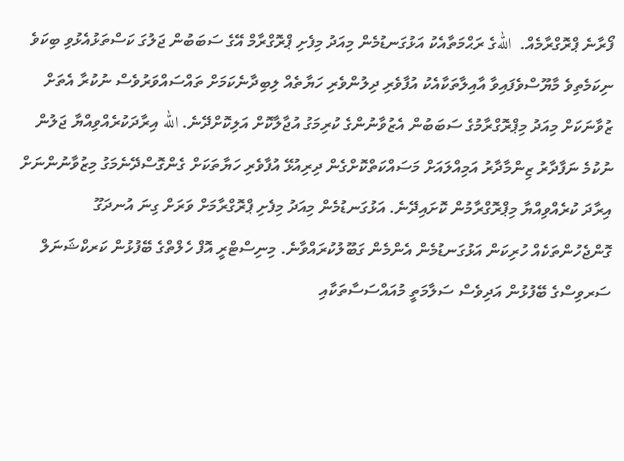ފޯރާނެ ޕްރޮގްރާމެއް.  اللهގެ ރަޙްމަތާއެކު އަޅުގަނޑުމެން މިއަދު މިފެށި ޕްރޮގްރާމް އޭގެ ސަބަބުން ޖަލުގަ ކަސްތަޅުއެޅުވި ބިކަވެ ނިކަމެތިވެ މާޔޫސްވެފައިވާ އާއިލާތަކާއެކު އުފާވެރި ދިލުންވެރި ހަޔާތެއް ލިބިދާނެކަމަށް ތައްސައްވަރުވެސް ނުކުރާ އެތަށް ޒުވާނަކަށް މިއަދު މިޕްރޮގްރާމުގެ ސަބަބުން އެޒުވާނުންގެ ކުރިމަގު އުޖާލާކޮށް އަލިކޮށްދޭނެ. الله އިރާދަކުރެއްވިއްޔާ ޖަލުން ނުކުމެ ނަފާދާރު ޒިންމާދާރު އަމިއްލައަށް މަސައްކަތްކޮށްގެން ދިރިއުޅޭ އުފާވެރި ހަޔާތަކަށް ގެންގޮސްދޭނެމަގު މިޒުވާނުންނަށް އިރާދަ ކުރެއްވިއްޔާ މިޕްރޮގްރާމުން ކޮށައިދޭނެ. އަޅުގަނޑުމެން މިއަދު މިފެށި ޕްރޮގްރާމަށް ވަރަށް ގިނަ އުނދަގޫ ގޮންޖެހުންތަކެއް ހުރިކަން އަޅުގަނޑުމެން އެންމެން ގަބޫލުކުރައްވާނެ. މިނިސްޓްރީ އޮފް ހެލްތްގެ ބޭފުޅުން ކަރކްޝަނަލް ސަރވިސްގެ ބޭފުޅުން އަދިވެސް ސަލާމަތީ މުއައްސަސާތަކާއި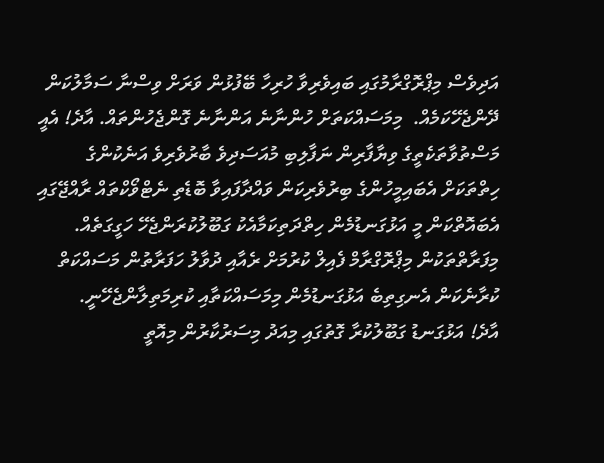އަދިވެސް މިޕްރޮގްރާމުގައި ބައިވެރިވާ ހުރިހާ ބޭފުޅުން ވަރަށް ވިސްނާ ސަމާލުކަން ދޭންޖެހޭކަމެއް.  މިމަސައްކަތަށް ހުންނާނެ އަންނާނެ ގޮންޖެހުންތައް. އާދެ! އެއީ މަސްތުވާތަކެތީގެ ވިޔާފާރިން ނަފާލިބި މުއަސަދިވެ ބާރުވެރިވެ އަނެކުންގެ ހިތްތަކަށް އެބައިމީހުންގެ ބިރުވެރިކަން ވައްދާފައިވާ ބޮޑެތި ނެޓްވޯކްތައް ރާއްޖޭގައި އެބައޮތްކަން މީ އަޅުގަނޑުމެން ހިތްދަތިކަމާއެކު ގަބޫލުކުރަންޖެހޭ ހަގީގަތެއް. މިފަރާތްތަކުން މިޕްރޮގްރާމް ފެއިލް ކުރުމަށް ރެއާއި ދުވާލު ހަފަރާތުން މަސައްކަތް ކުރާނެކަން އެނގިތިބެ އަޅުގަނޑުމެން މިމަސައްކަތާއި ކުރިމަތިލާންޖެހޭނީ.
އާދެ! އަޅުގަނޑު ގަބޫލުކުރާ ގޮތުގައި މިއަދު މިސަރުކާރުން މިއޮތީ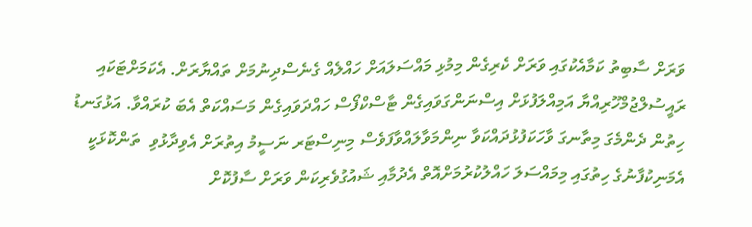ވަރަށް ސާބިތު ކަމާއެކުގައި ވަރަށް ކެރިގެން މިމުޅި މައްސަލައަށް ހައްލެއް ގެނެސްދިނުމަށް ތައްޔާރަށް. އެކަމަށްޓަކައި ރައީސުލްޖުމްހޫރިއްޔާ އަމިއްލަފުޅަށް އިސްނަންގަވައިގެން ޓާސްކްފޯސް ހައްދަވައިގެން މަސައްކަތް އެބަ ކުރައްވާ. އަޅުގަނޑު ހިތުން ދެންމެގަ މިތާނގަ ވާހަކަފުޅުދައްކަވާ ނިންމަވާލައްވާފަވެސް މިނިސްޓަރ ނަސީމު އިތުރަށް އެވިދާޅުވި  ތަންކޮޅަކީ އެމަނިކުފާނުގެ ހިތުގައި މިމައްސަލަ ހައްލުކުރުމަށްއޮތް އެދުމާއި ޝައުގުވެރިކަން ވަރަށް ސާފުކޮށް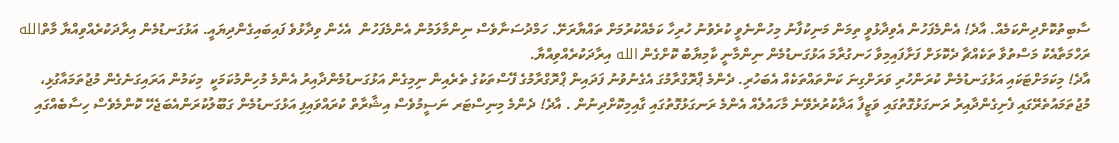ސާބިތުކޮށްދިންކަމެއް. އާދެ! އެންމެފަހުން އެވިދާޅުވީ ތިމަން މަނިކުފާނު މިހުންނެވީ ކުރެވުނު ހުރިހާ ކަމެއްކުރުމަށް ތައްޔާރަށޭ. ހަމްދުސަނާވެސް ނިންމާލަމުން އެންމެފަހުން  އެހެން ވިދާޅުވެ ފައިބައިގެންދިޔައީ. އަޅުގަނޑުމެން އިރާދަކުރެއްވިއްޔާ މާތްالله ރަހްމަތާއެކު މަސްތުވާ ތަކެއްޗާ ދެކޮޅަށް ފަށާފައިމިވާ ހަނގުރާމަ އަޅުގަނޑުމެން ނިންމާނީ ކާމިޔާބު ކޮށްގެން الله އިރާދަކުރެއްވިއްޔާ.
އާދެ! މިކަމަށްޓަކައި އަޅުގަނޑުމެން ކުރަންހުރި ވަރަށްގިނަ ކަންތައްތަކެއް އެބަހުރި. ދެންމެ ޕްރޮގްރާމުގަ އެގެނުވުނު ފަދައިން ޕްރޮގްރާމުގެ ފޭސްތަކުގެ ތެރެއިން ނިމިގެން އަޅުގަނޑުމެންދާއިރު އެންމެ މުހިންމުކަމަކީ  މިކަމުން އަރައިގަނެގެން މުޖުތަމައާގުޅި، މުޖުތަމައުތެރޭގައި ފެށިގެންދާއިރު ރަނގަޅުގޮތުގައި ވަޒީފާ އަދާކުރުރެވޭނެ މާހައުލެއް އެންމެ ރަނގަޅުގޮތުގައި ގާއިމިކޮށްދިނުން . އާދެ! ދެންމެ މިނިސްޓަރ ނަސީމުވެސް އިޝާރާތް ކުރައްވައިފި އަޅުގަނޑުމެން ގަބޫލުކުރަންއެބަޖެހޭ ކޮންމެވެސް ހިސާބެއްގައި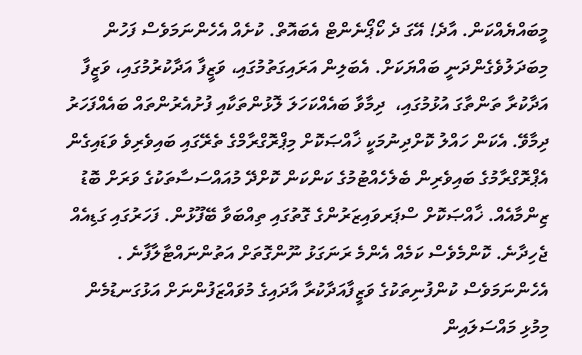މީބައްޔެއްކަން. އާދެ! އޭގަ ދެ ކޯޕޯނެންޓް އެބައޮތް. ކުށެއް އެހެންނަމަވެސް ފަހުން މިބަދަލުވެގެންދަނީ ބައްޔަކަށް. އެބަލިން އަރައިގަތުމުގައި، ވަޒީފާ އަދާކުރުމުގައި، ވަޒީފާ އަދާކުރާ ތަންތާގަ އުޅުމުގައި،  ދިމާވާ ބައެއްކަހަލަ ލޮޅުންތަކާއި ފުށުއެރުންތައް ބައެއްފަހަރު ދިމާވޭ. އެކަން ހައްލު ކޮށްދިނުމަކީ ޚާއްޞަކޮށް މިޕްރޮގްރާމްގެ ތެރޭގައި ބައިވެރިވެ ވަޑައިގެން އެޕްރޮގްރާމުގެ ބައިވެރިން ބެލެހެއްޓުމުގެ ކަންކަން ކޮށްދޭ މުއައްސަސާތަކުގެ ވަރަށް ބޮޑު ޒިންމާއެއް. ޚާއްޞަކޮށް ސްޕަރވައިޒަރުންގެ ގޮތުގައި ތިއްބަވާ ބޭފޫޅުން. ފަހަރުގައި ގަޑިއެއް ޖެހިދާނެ. ކޮންމެވެސް ކަމެއް އެންމެ ރަނަގަޅު ނޫންގޮތަށް އަތުންނައްޓާލާފާނެ . އެހެންނަމަވެސް ކުންފުނިތަކުގެ ވަޒީފާއަދާކުރާ އާދައިގެ މުވައްޒަފުންނަށް އަޅުގަނޑުމެން މިމުޅި މައްސަލައިން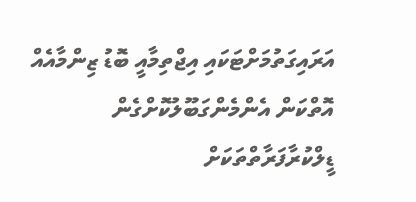އަރައިގަތުމަށްޓަކައި އިޖްތިމާއީ ބޮޑު ޒިންމާއެއް އޮތްކަން އެންމެންގަބޫލުކޮށްގެން ޑީލްކުރާފަރާތްތަކަށް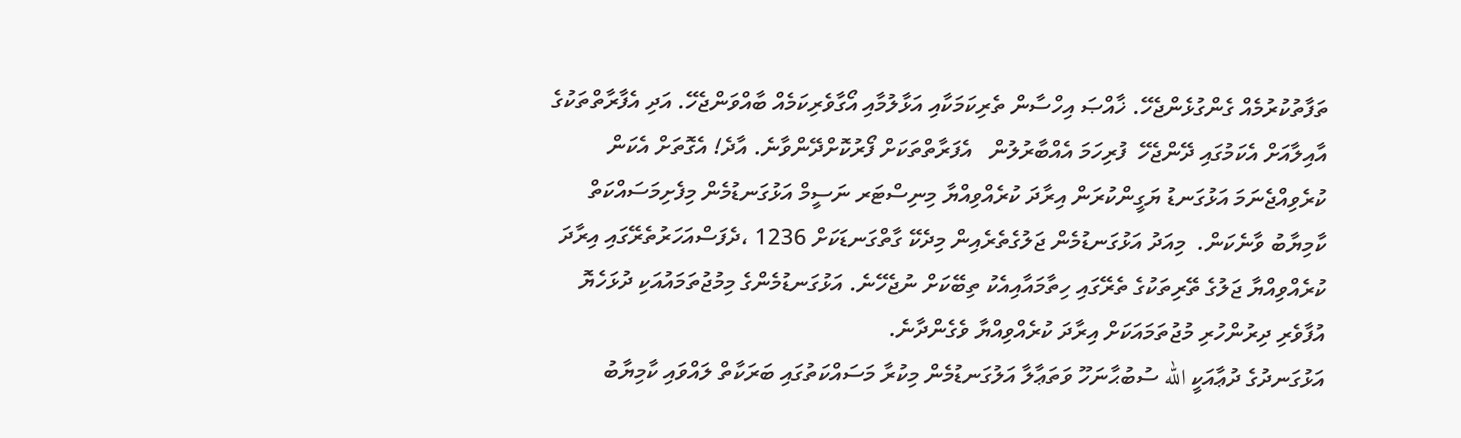ތަފާތުކުރުމެއް ގެންގުޅެންޖެހޭ. ޚާއްޞަ އިހްސާން ތެރިކަމަކާއި އަޅާލުމާއި އޯގާވެރިކަމެއް ބާއްވަންޖެހޭ. އަދި އެފާރާތްތަކުގެ އާއިލާއަށް އެކަމުގައި ދޭންޖެހޭ  ފުރިހަމަ އެއްބާރުލުން   އެފަރާތްތަކަށް ފޯރުކޮށްދޭންވާނެ. އާދެ! އެގޮތަށް އެކަން ކުރެވިއްޖެނަމަ އަޅުގަނޑު ޔަގީންކުރަން އިރާދަ ކުރެއްވިއްޔާ މިނިސްޓަރ ނަސީމް އަޅުގަނޑުމެން މިފެށިމަސައްކަތް ކާމިޔާބު ވާނެކަން.  މިއަދު އަޅުގަނޑުމެން ޖަލުގެތެރެއިން މިދެކޭ ގާތްގަނޑަކަށް 1236 ،ދެފަސްއަހަރުތެރޭގައި އިރާދަ ކުރެއްވިއްޔާ ޖަލުގެ ތޭރިތަކުގެ ތެރޭގައި ހިތާމައާއިއެކު ތިބޭކަށް ނުޖެހޭނެ. އަޅުގަނޑުމެންގެ މިމުޖުތަމައުއަކި ދުޅަހެޔޮ އުފާވެރި ދިރުންހުރި މުޖުތަމައަކަށް އިރާދަ ކުރެއްވިއްޔާ ވެގެންދާނެ.
އަޅުގަނދުގެ ދުޢާއަކީ الله ސުބުޙާނަހޫ ވަތަޢާލާ އަލުގަނޑުމެން މިކުރާ މަސައްކަތުގައި ބަރަކާތް ލައްވައި ކާމިޔާބު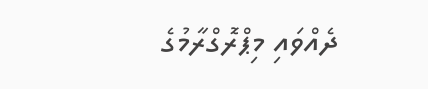ދެއްވައި މިޕްރޮގްރާމުގެ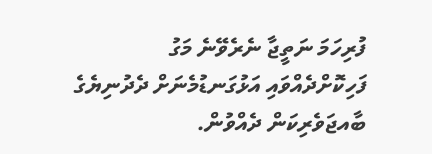ފުރިހަމަ ނަތީޖާ ނެރެވޭނެ މަގު ފަހިކޮށްދެއްވައި އަޅުގަނޑުމެނަށް ދެދުނިޔެގެ ބާއޖަވެރިކަން ދެއްވުން.